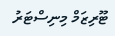ޓޫރިޒަމް މިނިސްޓަރު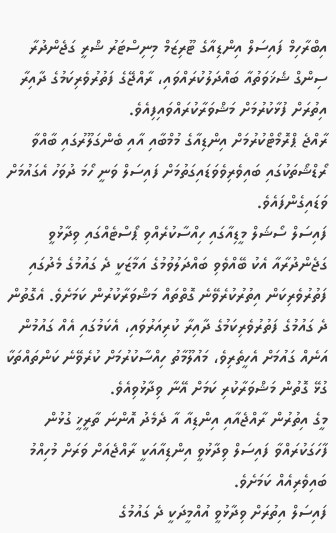އިބްރާހިމް ފައިސަލް އިންޑިއާގެ ޓޫރިޒަމް މިނިސްޓަރު ޝްރީ ގަޖެންދުރާ ސިންގް ޝެޚަވަތުއާ ބައްދަލުކުރައްވައި، ރާއްޖޭގެ ފަތުރުވެރިކަމުގެ ދާއިރާ އިތުރަށް ފުޅާކުރުމަށް މަޝްވަރާކުރައްވައިފިއެވެ.
ރާއްޖެ ޕްރޮމޯޓްކުރުމަށް އިންޑިއާގެ މުމްބާއި އާއި ބެންގަލޫރުގައި ބާއްވާ ރޯޑްޝޯތަކުގައި ބައިވެރިވެވަޑައިގަތުމަށް ފައިސަލް ވަނީ ހޯމަ ދުވަހު އެގައުމަށް ވަޑައިގެންފައެވެ.
ފައިސަލް ސޯޝަލް މީޑިއާގައި ހިއްސާކުރެއްވި ޕޯސްޓެއްގައި ވިދާޅުވީ ގަޖެންދުރާއާ އެކު ބޭއްވެވި ބައްދަލުވުމުގެ އަމާޒަކީ ދެ ގައުމުގެ މެދުގައި ފަތުރުވެރިކަން އިތުރުކުރެވޭނެ ގޮތްތައް މަޝްވަރާކުރުން ކަމަށެވެ. އެގޮތުން ދެ ގައުމުގެ ފަތުރުވެރިކަމުގެ ދާއިރާ ކުރިއަރުވައި، އެކަމުގައި އެއް ގައުމުން އަނެއް ގައުމަށް އެހީތެރިވެ، މައުލޫމާތު ހިއްސާކުރުމަށް ކުރެވޭނެ ކަންތައްތަކާ ގުޅޭ ގޮތުން މަޝްވަރާކުރި ކަމަށް އޭނާ ވިދާޅުވިއެވެ.
މީގެ އިތުރުން ރާއްޖެއާއި އިންޑިއާ އާ ދެމެދު އޮންނަ ތާރީޚީ ގުޅުން ފާހަގަކުރައްވާ ފައިސަލް ވިދާޅުވީ އިންޑިއާއަކީ ރާއްޖެއަށް ވަރަށް މުހިއްމު ބައިވެރިއެއް ކަމަށެވެ.
ފައިސަލް އިތުރަށް ވިދާޅުވީ އުއްމީދަކީ ދެ ގައުމުގެ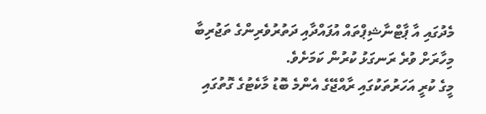މެދުގައި އާ ޕާޓްނާޝިޕްތައް އުފައްދާއި ދަތުރުވެރިންގެ ތަޖުރިބާ މިހާރަށް ވުރެ ރަނގަޅު ކުރުން ކަމަށެވެ.
މީގެ ކުރީ އަހަރުތަކުގައި ރާއްޖޭގެ އެންމެ ބޮޑު މާކެޓުގެ ގޮތުގައި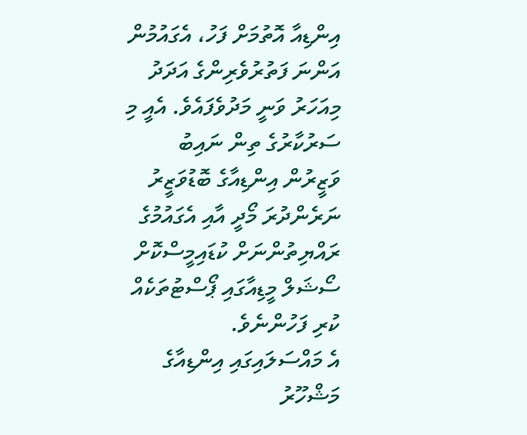އިންޑިއާ އޮތުމަށް ފަހު، އެގައުމުން އަންނަ ފަތުރުވެރިންގެ އަދަދު މިއަހަރު ވަނީ މަދުވެފައެވެ. އެއީ މި ސަރުކާރުގެ ތިން ނައިބު ވަޒީރުން އިންޑިއާގެ ބޮޑުވަޒީރު ނަރެންދުރަ މޯދީ އާއި އެގައުމުގެ ރައްޔިތުންނަށް ކުޑައިމީސްކޮށް ސޯޝަލް މީޑިއާގައި ޕޯސްޓުތަކެއް ކުރި ފަހުންނެވެ.
އެ މައްސަލައިގައި އިންޑިއާގެ މަޝްހޫރު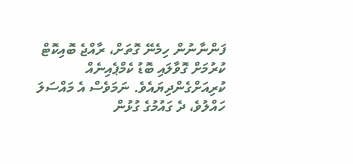ފަންނާނުން ހިމެނޭ ގޮތަށް، ރާއްޖެ ބޮއިކޮޓް ކުރުމަށް ގޮވާލައި ބޮޑު ކެމްޕެއިނެއް ކުރިއަށްގެންދިޔައެވެ. ނަމަވެސް އެ މައްސަލަ ހައްލުވެ، ދެ ގައުމުގެ ގުޅުން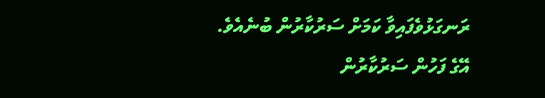ރަނގަޅުވެފައިވާ ކަމަށް ސަރުކާރުން ބުނެއެވެ.
އޭގެ ފަހުން ސަރުކާރުން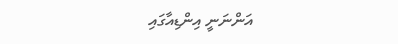އަންނަނީ އިންޑިއާގައި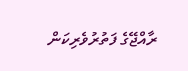ރާއްޖޭގެ ފަތުރުވެރިކަން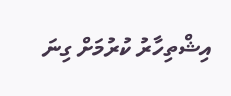އިޝްތިހާރު ކުރުމަށް ގިނަ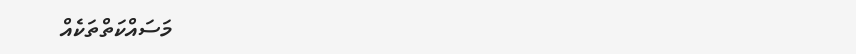މަސައްކަތްތަކެއް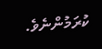ކުރަމުންނެވެ.